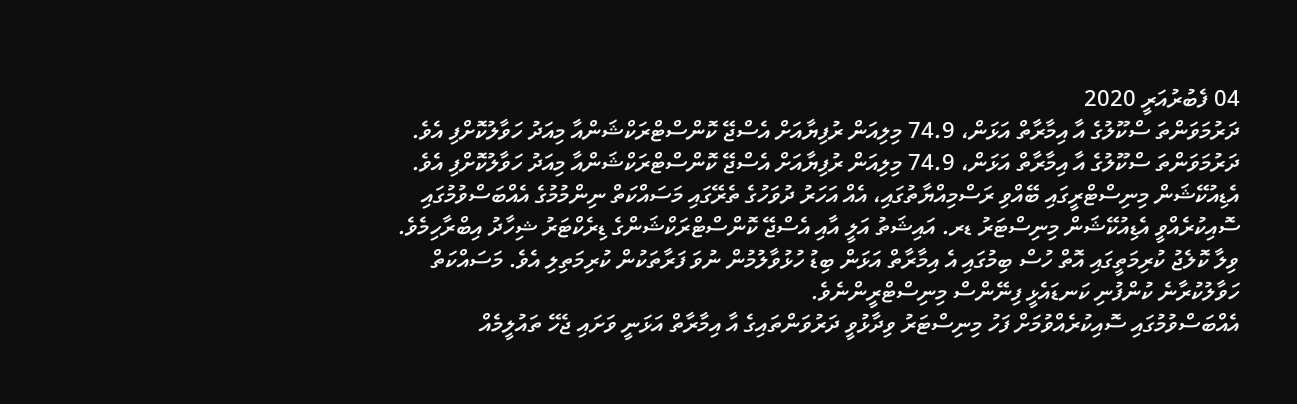04 ފެބުރުއަރީ 2020
ދަރުމަވަންތަ ސްކޫލުގެ އާ އިމާރާތް އަޅަން، 74.9 މިލިއަން ރުފިޔާއަށް އެސްޖޭ ކޮންސްޓްރަކްޝަންއާ މިއަދު ހަވާލުކޮށްފި އެވެ.
ދަރުމަވަންތަ ސްކޫލުގެ އާ އިމާރާތް އަޅަން، 74.9 މިލިއަން ރުފިޔާއަށް އެސްޖޭ ކޮންސްޓްރަކްޝަންއާ މިއަދު ހަވާލުކޮށްފި އެވެ.
އެޑިއުކޭޝަން މިނިސްޓްރީގައި ބޭއްވި ރަސްމިއްޔާތުގައި، އެއް އަހަރު ދުވަހުގެ ތެރޭގައި މަސައްކަތް ނިންމުމުގެ އެއްބަސްވުމުގައި ސޮއިކުރެއްވީ އެޑިއުކޭޝަން މިނިސްޓަރު ޑރ. އައިޝަތު އަލީ އާއި އެސްޖޭ ކޮންސްޓްރަކްޝަންގެ ޑިރެކްޓަރު ޝިހާދު އިބްރާހިމެވެ.
ވިލާ ކޮލެޖު ކުރިމަތީގައި އޮތް ހުސް ބިމުގައި އެ އިމާރާތް އަޅަން ބިޑު ހުޅުވާލުމުން ނުވަ ފަރާތަކުން ކުރިމަތިލި އެވެ. މަސައްކަތް ހަވާލުކުރާނެ ކުންފުނި ކަނޑައެޅީ ފިނޭންސް މިނިސްޓްރީންނެވެ.
އެއްބަސްވުމުގައި ސޮއިކުރެއްވުމަށް ފަހު މިނިސްޓަރު ވިދާޅުވީ ދަރުވަންތައިގެ އާ އިމާރާތް އަޅަނީ ވަށައި ޖެހޭ ތައުލީމެއް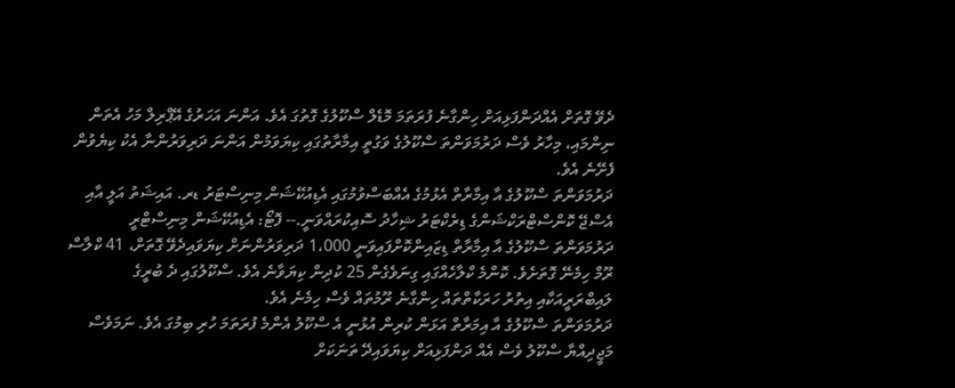ދެވޭ ގޮތަށް އެއްދަންފަޅިއަށް ހިންގާނެ ފުރަތަމަ މޮޑެލް ސްކޫލުގެ ގޮތުގަ އެވެ. އަންނަ އަހަރުގެ އޭޕްރިލް މަހު އެތަން ނިންމައި، މިހާރު ވެސް ދަރުމަވަންތަ ސްކޫލުގެ ވަގުތީ އިމާރާތުގައި ކިޔަވަމުން އަންނަ ދަރިވަރުންނާ އެކު ކިޔެވުން ފެށޭނެ އެވެ.
ދަރުމަވަންތަ ސްކޫލުގެ އާ އިމާރާތް އެޅުމުގެ އެއްބަސްވުމުގައި އެޑިއުކޭޝަން މިނިސްޓަރު ޑރ. އައިޝަތު އަލީ އާއި އެސްޖޭ ކޮންސްޓްރަކްޝަންގެ ޑިރެކްޓަރު ޝިހާދު ސޮއިކުރައްވަނީ.-- ފޮޓޯ: އެޑިއުކޭޝަން މިނިސްޓްރީ
ދަރުމަވަންތަ ސްކޫލުގެ އާ އިމާރާތް ޑިޒައިންކޮށްފައިވަނީ 1،000 ދަރިވަރުންނަށް ކިޔަވައިދެވޭ ގޮތަށް، 41 ކްލާސް ރޫމް ހިމެނޭ ގޮތަށެވެ. ކޮންމެ ކްލާހެއްގައި ގިނަވެގެން 25 ކުދިން ކިޔަވާނެ އެވެ. ސްކޫލުގައި ދެ ބުރީގެ ލައިބްރަރީއަކާއި އިތުރު ހަރަކާތްތައް ހިންގާނެ ރޫމުތައް ވެސް ހިމެނެ އެވެ.
ދަރުމަވަންތަ ސްކޫލުގެ އާ އިމަރާތް އަޅަން ކުރިން އުޅުނީ އެ ސްކޫލު އެންމެ ފުރަތަމަ ހުރި ބިމުގަ އެވެ. ނަމަވެސް މަޖީދިއްޔާ ސްކޫލު ވެސް އެއް ދަންފަޅިއަށް ކިޔަވައިދޭ ތަނަކަށް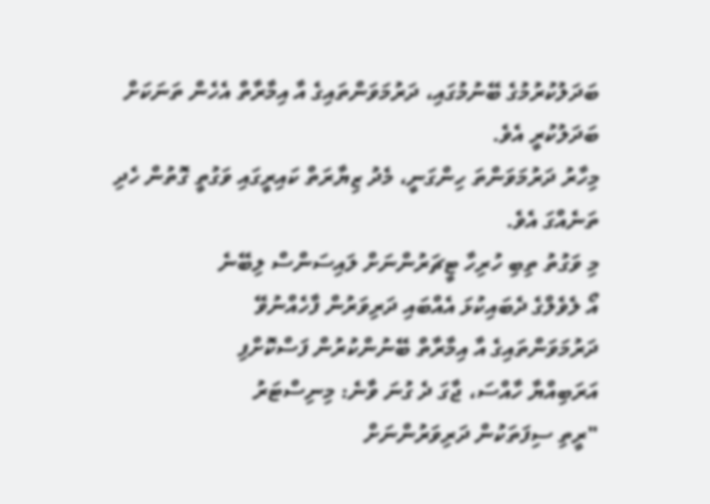ބަދަލުކުރުމުގެ ބޭނުމުގައި، ދަރުމަވަންތައިގެ އާ އިމާރާތް އެހެން ތަނަކަށް ބަދަލުކުރީ އެވެ.
މިހާރު ދަރުމަވަންތަ ހިންގަނީ، މެދު ޒިޔާރަތް ކައިރީގައި ވަގުތީ ގޮތުން ހެދި ތަނެއްގަ އެވެ.
މި ވަގުތު ތިބި ހުރިހާ ޓީޗަރުންނަށް ލައިސަންސް ލިބޭނެ
އޯ ލެވެލްގެ ދެބައިކުޅަ އެއްބައި ދަރިވަރުން ފާހެއްނުވޭ
ދަރުމަވަންތައިގެ އާ އިމާރާތް ބޭނުންކުރުން ފަސްކޮށްފި
އަރަބިއްޔާ ހާއްސަ، ޖާގަ ދެ ގުނަ ވާނެ: މިނިސްޓަރު
"ރީތި ސިފަތަކުން ދަރިވަރުންނަށް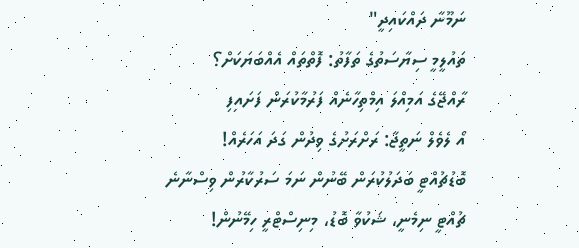ނަމޫނާ ދައްކައިދީ"
ތައުލީމީ ސިޔާސަތުގެ ތަފާތު: ފޮތްތައް އެއްބަޔަކަށް؟
ރާއްޖޭގެ އަމިއްލަ އިމްތިހާނެއް ފަރުމާކުރަން ފަށައިފި
އޯ ލެވެލް ނަތީޖާ: ރަށްރަށުގެ ވިދުން ގަދަ އަހަރެއް!
ބޮޑުޗުއްޓީ ބަދަލުކުރަން ބޭނުން ނަމަ ސަރުކާރުން ވިސްނާނެ
ޗުއްޓީ ނިމެނީ، ޝަކުވާ ބޮޑު، މިނިސްޓްރީ ހިމޭނުން!